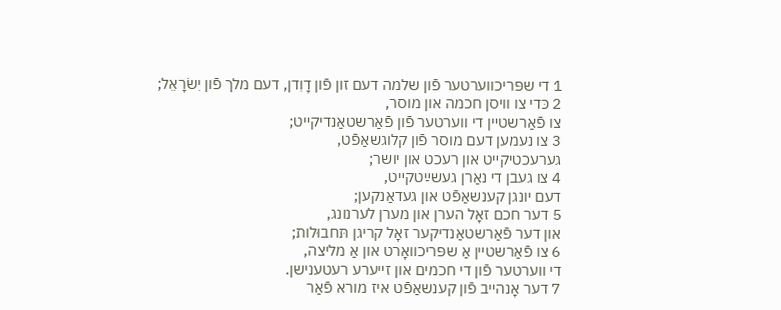1 די שפּריכװערטער פֿון שלמה דעם זון פֿון דָוִדן, דעם מלך פֿון יִשׂרָאֵל;
2 כּדי צו װיסן חכמה און מוסר,
צו פֿאַרשטײן די װערטער פֿון פֿאַרשטאַנדיקײט;
3 צו נעמען דעם מוסר פֿון קלוגשאַפֿט,
גערעכטיקײט און רעכט און יושר;
4 צו געבן די נאַרן געשײַטקײט,
דעם יונגן קענשאַפֿט און געדאַנקען;
5 דער חכם זאָל הערן און מערן לערנונג,
און דער פֿאַרשטאַנדיקער זאָל קריגן תּחבוּלות;
6 צו פֿאַרשטײן אַ שפּריכװאָרט און אַ מליצה,
די װערטער פֿון די חכמים און זײערע רעטענישן.
7 דער אָנהײב פֿון קענשאַפֿט איז מורא פֿאַר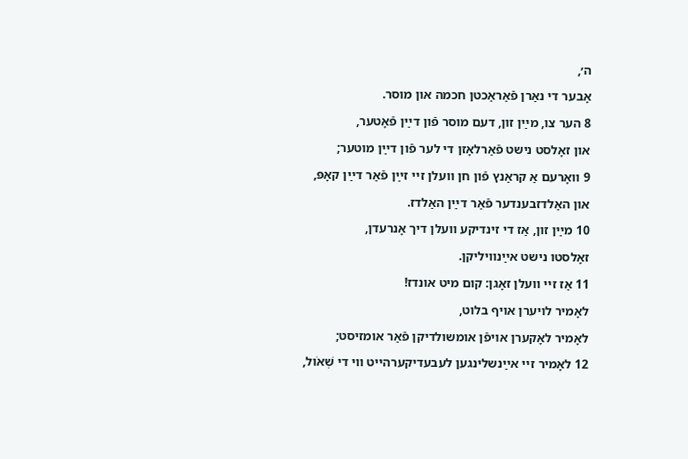ה׳,
אָבער די נאַרן פֿאַראַכטן חכמה און מוסר.
8 הער צו, מײַן זון, דעם מוסר פֿון דײַן פֿאָטער,
און זאָלסט נישט פֿאַרלאָזן די לער פֿון דײַן מוטער;
9 װאָרעם אַ קראַנץ פֿון חן װעלן זײ זײַן פֿאַר דײַן קאָפּ,
און האַלדזבענדער פֿאַר דײַן האַלדז.
10 מײַן זון, אַז די זינדיקע װעלן דיך אָנרעדן,
זאָלסטו נישט אײַנװיליקן.
11 אַז זײ װעלן זאָגן: קום מיט אונדז!
לאָמיר לױערן אױף בלוט,
לאָמיר לאָקערן אױפֿן אומשולדיקן פֿאַר אומזיסט;
12 לאָמיר זײ אײַנשלינגען לעבעדיקערהײט װי די שְׁאֹול,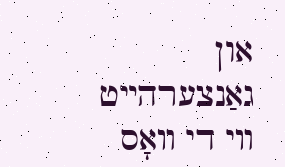און גאַנצערהײט װי די װאָס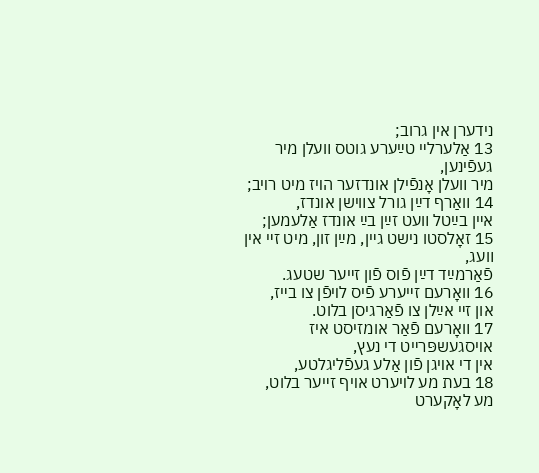נידערן אין גרוב;
13 אַלערלײ טײַערע גוטס װעלן מיר געפֿינען,
מיר װעלן אָנפֿילן אונדזער הױז מיט רױב;
14 װאַרף דײַן גורל צװישן אונדז,
אײן בײַטל װעט זײַן בײַ אונדז אַלעמען;
15 זאָלסטו נישט גײן, מײַן זון, מיט זײ אין װעג,
פֿאַרמײַד דײַן פֿוס פֿון זײער שטעג.
16 װאָרעם זײערע פֿיס לױפֿן צו בײז,
און זײ אײַלן צו פֿאַרגיסן בלוט.
17 װאָרעם פֿאַר אומזיסט איז אױסגעשפּרײט די נעץ,
אין די אױגן פֿון אַלע געפֿליגלטע,
18 בעת מע לױערט אױף זײער בלוט,
מע לאָקערט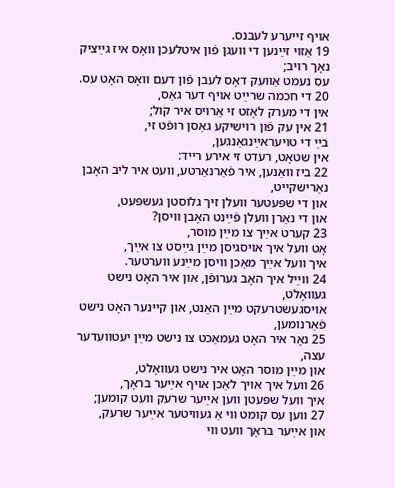אױף זײערע לעבנס.
19 אַזױ זײַנען די װעגן פֿון איטלעכן װאָס איז גײַציק נאָך רױב;
עס נעמט אַװעק דאָס לעבן פֿון דעם װאָס האָט עס.
20 די חכמה שרײַט אױף דער גאַס,
אין די מערק לאָזט זי אַרױס איר קֹול;
21 אין עק פֿון רױשיקע גאַסן רופֿט זי,
בײַ די טױעראײַנגאַנגען,
אין שטאָט, רעדט זי אירע רײד:
22 ביז װאַנען, איר פֿאַרנאַרטע, װעט איר ליב האָבן נאַרישקײט,
און די שפּעטער װעלן זיך גלוסטן געשפּעט,
און די נאַרן װעלן פֿײַנט האָבן װיסן?
23 קערט אײַך צו מײַן מוסר,
אָט װעל איך אױסגיסן מײַן גײַסט צו אײַך,
איך װעל אײַך מאַכן װיסן מײַנע װערטער.
24 װײַל איך האָב גערופֿן, און איר האָט נישט געװאָלט,
אױסגעשטרעקט מײַן האַנט, און קײנער האָט נישט פֿאַרנומען,
25 נאָר איר האָט געמאַכט צו נישט מײַן יעטװעדער עצה,
און מײַן מוסר האָט איר נישט געװאָלט,
26 װעל איך אױך לאַכן אױף אײַער בראָך,
איך װעל שפּעטן װען אײַער שרעק װעט קומען;
27 װען עס קומט װי אַ געװיטער אײַער שרעק,
און אײַער בראָך װעט װי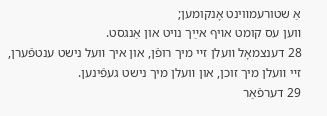אַ שטורעמװינט אָנקומען;
װען עס קומט אױף אײַך נױט און אַנגסט.
28 דענצמאָל װעלן זײ מיך רופֿן, און איך װעל נישט ענטפֿערן,
זײ װעלן מיך זוכן, און װעלן מיך נישט געפֿינען.
29 דערפֿאַר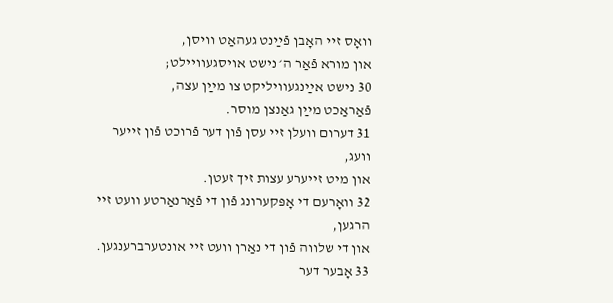װאָס זײ האָבן פֿײַנט געהאַט װיסן,
און מורא פֿאַר ה׳ נישט אױסגעװײלט;
30 נישט אײַנגעװיליקט צו מײַן עצה,
פֿאַראַכט מײַן גאַנצן מוסר.
31 דערום װעלן זײ עסן פֿון דער פֿרוכט פֿון זײער װעג,
און מיט זײערע עצות זיך זעטן.
32 װאָרעם די אָפּקערונג פֿון די פֿאַרנאַרטע װעט זײ הרגען,
און די שלװה פֿון די נאַרן װעט זײ אונטערברענגען.
33 אָבער דער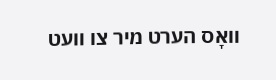װאָס הערט מיר צו װעט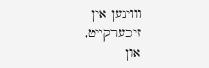װױנען אין זיכערקײט,
און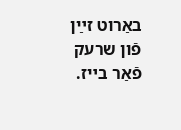באַרוט זײַן פֿון שרעק פֿאַר בײז.